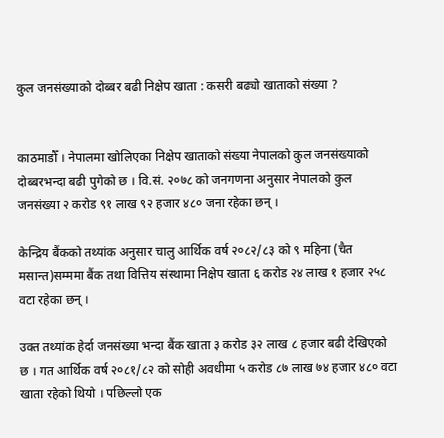कुल जनसंख्याको दोब्बर बढी निक्षेप खाता : कसरी बढ्यो खाताको संख्या ?


काठमाडौँ । नेपालमा खोलिएका निक्षेप खाताको संख्या नेपालको कुल जनसंख्याको दोब्बरभन्दा बढी पुगेको छ । वि.सं. २०७८ को जनगणना अनुसार नेपालको कुल जनसंख्या २ करोड ९१ लाख ९२ हजार ४८० जना रहेका छन् ।

केन्द्रिय बैंकको तथ्यांक अनुसार चालु आर्थिक वर्ष २०८२/८३ को ९ महिना (चैत मसान्त)सम्ममा बैंक तथा वित्तिय संस्थामा निक्षेप खाता ६ करोड २४ लाख १ हजार २५८ वटा रहेका छन् ।

उक्त तथ्यांक हेर्दा जनसंख्या भन्दा बैंक खाता ३ करोड ३२ लाख ८ हजार बढी देखिएको छ । गत आर्थिक वर्ष २०८१/८२ को सोही अवधीमा ५ करोड ८७ लाख ७४ हजार ४८० वटा खाता रहेको थियो । पछिल्लो एक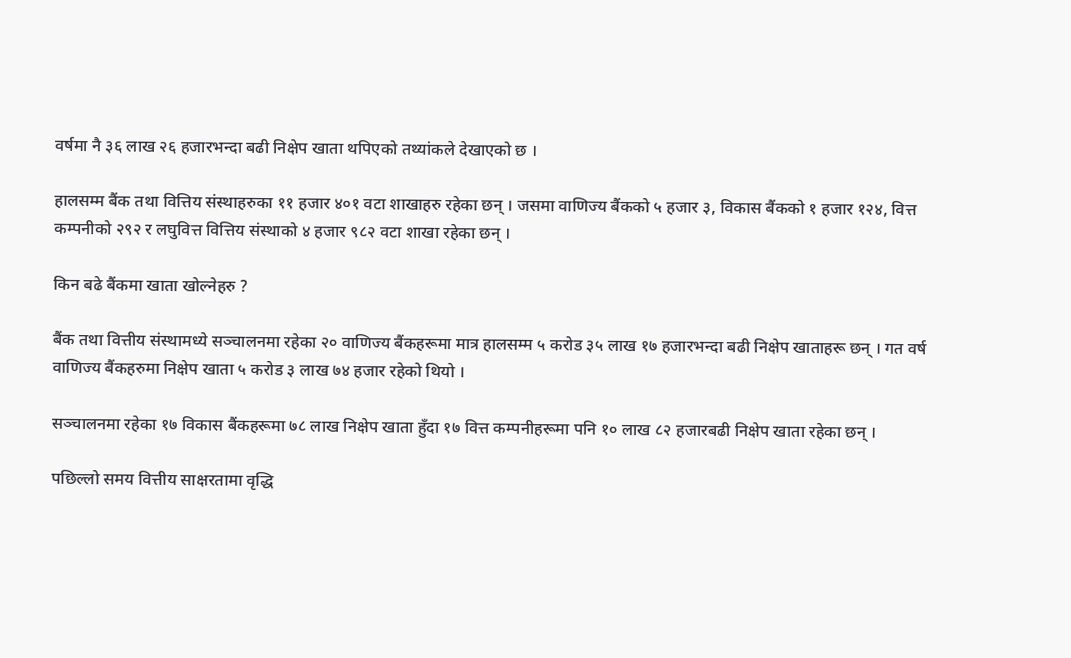वर्षमा नै ३६ लाख २६ हजारभन्दा बढी निक्षेप खाता थपिएको तथ्यांकले देखाएको छ ।

हालसम्म बैंक तथा वित्तिय संस्थाहरुका ११ हजार ४०१ वटा शाखाहरु रहेका छन् । जसमा वाणिज्य बैंकको ५ हजार ३, विकास बैंकको १ हजार १२४, वित्त कम्पनीको २९२ र लघुवित्त वित्तिय संस्थाको ४ हजार ९८२ वटा शाखा रहेका छन् ।

किन बढे बैंकमा खाता खोल्नेहरु ?

बैंक तथा वित्तीय संस्थामध्ये सञ्चालनमा रहेका २० वाणिज्य बैंकहरूमा मात्र हालसम्म ५ करोड ३५ लाख १७ हजारभन्दा बढी निक्षेप खाताहरू छन् । गत वर्ष वाणिज्य बैंकहरुमा निक्षेप खाता ५ करोड ३ लाख ७४ हजार रहेको थियो ।

सञ्चालनमा रहेका १७ विकास बैंकहरूमा ७८ लाख निक्षेप खाता हुँदा १७ वित्त कम्पनीहरूमा पनि १० लाख ८२ हजारबढी निक्षेप खाता रहेका छन् ।

पछिल्लो समय वित्तीय साक्षरतामा वृद्धि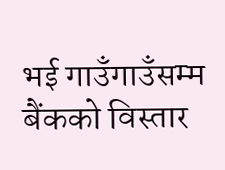भई गाउँगाउँसम्म बैंकको विस्तार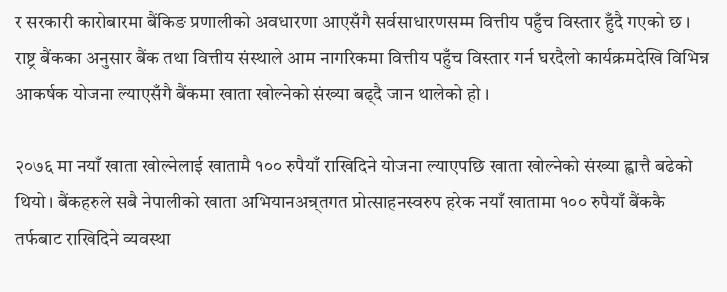र सरकारी कारोबारमा बैंकिङ प्रणालीको अवधारणा आएसँगै सर्वसाधारणसम्म वित्तीय पहुँच विस्तार हुँदै गएको छ । राष्ट्र बैंकका अनुसार बैंक तथा वित्तीय संस्थाले आम नागरिकमा वित्तीय पहुँच विस्तार गर्न घरदैलो कार्यक्रमदेखि विभिन्न आकर्षक योजना ल्याएसँगै बैंकमा खाता खोल्नेको संख्या बढ्दै जान थालेको हो ।

२०७६ मा नयाँ खाता खोल्नेलाई खातामै १०० रुपैयाँ राखिदिने योजना ल्याएपछि खाता खोल्नेको संख्या ह्वात्तै बढेको थियो । बैंकहरुले सबै नेपालीको खाता अभियानअन्र्तगत प्रोत्साहनस्वरुप हरेक नयाँ खातामा १०० रुपैयाँ बैंककै तर्फबाट राखिदिने व्यवस्था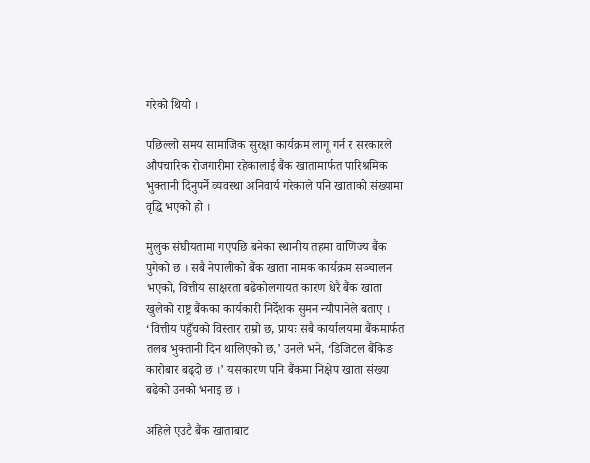गरेको थियो ।

पछिल्लो समय सामाजिक सुरक्षा कार्यक्रम लागू गर्न र सरकारले औपचारिक रोजगारीमा रहेकालाई बैंक खातामार्फत पारिश्रमिक भुक्तानी दिनुपर्ने व्यवस्था अनिवार्य गरेकाले पनि खाताको संख्यामा वृद्धि भएको हो ।

मुलुक संघीयतामा गएपछि बनेका स्थानीय तहमा वाणिज्य बैंक पुगेको छ । सबै नेपालीको बैंक खाता नामक कार्यक्रम सञ्चालन भएको, वित्तीय साक्षरता बढेकोलगायत कारण धेरै बैंक खाता खुलेको राष्ट्र बैंकका कार्यकारी निर्देशक सुमन न्यौपानेले बताए ।
‘वित्तीय पहुँचको विस्तार राम्रो छ, प्रायः सबै कार्यालयमा बैंकमार्फत तलब भुक्तानी दिन थालिएको छ,’ उनले भने, ‘डिजिटल बैंकिङ कारोबार बढ्दो छ ।’ यसकारण पनि बैंकमा निक्षेप खाता संख्या बढेको उनको भनाइ छ ।

अहिले एउटै बैंक खाताबाट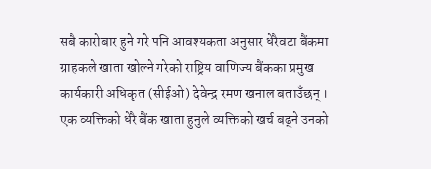सबै कारोबार हुने गरे पनि आवश्यकता अनुसार धेरैवटा बैंकमा ग्राहकले खाता खोल्ने गरेको राष्ट्रिय वाणिज्य बैंकका प्रमुख कार्यकारी अधिकृत (सीईओ) देवेन्द्र रमण खनाल बताउँछन् । एक व्यक्तिको धेरै बैंक खाता हुनुले व्यक्तिको खर्च बढ्ने उनको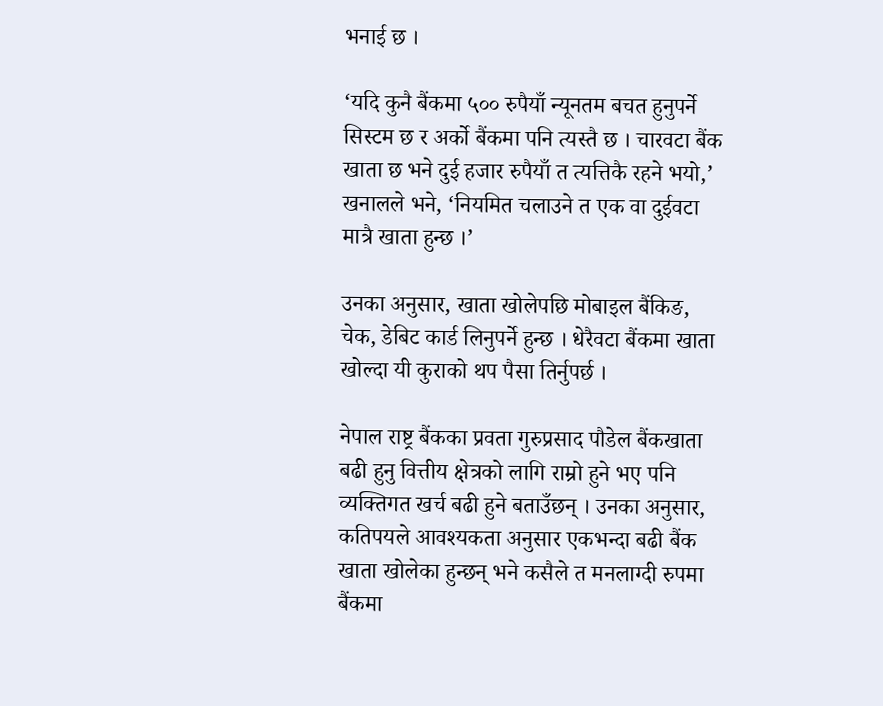भनाई छ ।

‘यदि कुनै बैंकमा ५०० रुपैयाँ न्यूनतम बचत हुनुपर्ने सिस्टम छ र अर्को बैंकमा पनि त्यस्तै छ । चारवटा बैंक खाता छ भने दुई हजार रुपैयाँ त त्यत्तिकै रहने भयो,’ खनालले भने, ‘नियमित चलाउने त एक वा दुईवटा मात्रै खाता हुन्छ ।’

उनका अनुसार, खाता खोलेपछि मोबाइल बैंकिङ, चेक, डेबिट कार्ड लिनुपर्ने हुन्छ । धेरैवटा बैंकमा खाता खोल्दा यी कुराको थप पैसा तिर्नुपर्छ ।

नेपाल राष्ट्र बैंकका प्रवता गुरुप्रसाद पौडेल बैंकखाता बढी हुनु वित्तीय क्षेत्रको लागि राम्रो हुने भए पनि व्यक्तिगत खर्च बढी हुने बताउँछन् । उनका अनुसार, कतिपयले आवश्यकता अनुसार एकभन्दा बढी बैंक खाता खोलेका हुन्छन् भने कसैले त मनलाग्दी रुपमा बैंकमा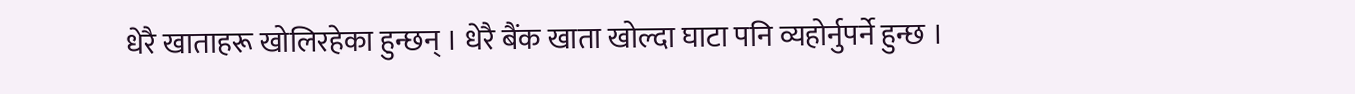धेरै खाताहरू खोलिरहेका हुन्छन् । धेरै बैंक खाता खोल्दा घाटा पनि व्यहोर्नुपर्ने हुन्छ ।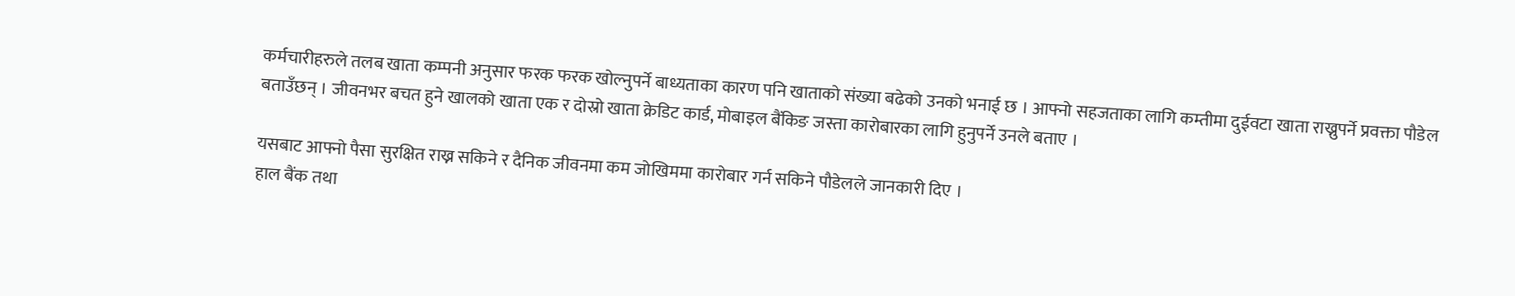कर्मचारीहरुले तलब खाता कम्पनी अनुसार फरक फरक खोल्नुपर्ने बाध्यताका कारण पनि खाताको संख्या बढेको उनको भनाई छ । आफ्नो सहजताका लागि कम्तीमा दुईवटा खाता राख्नुपर्ने प्रवक्ता पौडेल बताउँछन् । जीवनभर बचत हुने खालको खाता एक र दोस्रो खाता क्रेडिट कार्ड, मोबाइल बैंकिङ जस्ता कारोबारका लागि हुनुपर्ने उनले बताए ।

यसबाट आफ्नो पैसा सुरक्षित राख्न सकिने र दैनिक जीवनमा कम जोखिममा कारोबार गर्न सकिने पौडेलले जानकारी दिए ।
हाल बैंक तथा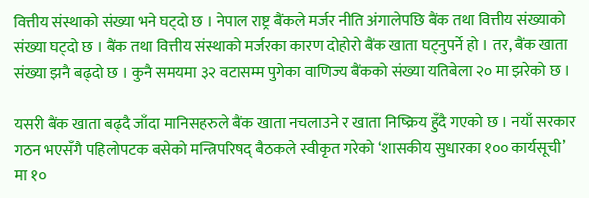वित्तीय संस्थाको संख्या भने घट्दो छ । नेपाल राष्ट्र बैंकले मर्जर नीति अंगालेपछि बैंक तथा वित्तीय संख्याको संख्या घट्दो छ । बैंक तथा वित्तीय संस्थाको मर्जरका कारण दोहोरो बैंक खाता घट्नुपर्ने हो । तर, बैंक खाता संख्या झनै बढ्दो छ । कुनै समयमा ३२ वटासम्म पुगेका वाणिज्य बैंकको संख्या यतिबेला २० मा झरेको छ ।

यसरी बैंक खाता बढ्दै जाँदा मानिसहरुले बैंक खाता नचलाउने र खाता निष्क्रिय हुँदै गएको छ । नयाँ सरकार गठन भएसँगै पहिलोपटक बसेको मन्त्रिपरिषद् बैठकले स्वीकृत गरेको ‘शासकीय सुधारका १०० कार्यसूची’ मा १०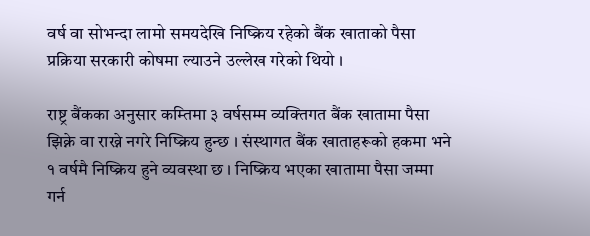वर्ष वा सोभन्दा लामो समयदेखि निष्क्रिय रहेको बैंक खाताको पैसा प्रक्रिया सरकारी कोषमा ल्याउने उल्लेख गरेको थियो ।

राष्ट्र बैंकका अनुसार कम्तिमा ३ वर्षसम्म व्यक्तिगत बैंक खातामा पैसा झिक्ने वा राख्ने नगरे निष्क्रिय हुन्छ । संस्थागत बैंक खाताहरूको हकमा भने १ वर्षमै निष्क्रिय हुने व्यवस्था छ । निष्क्रिय भएका खातामा पैसा जम्मा गर्न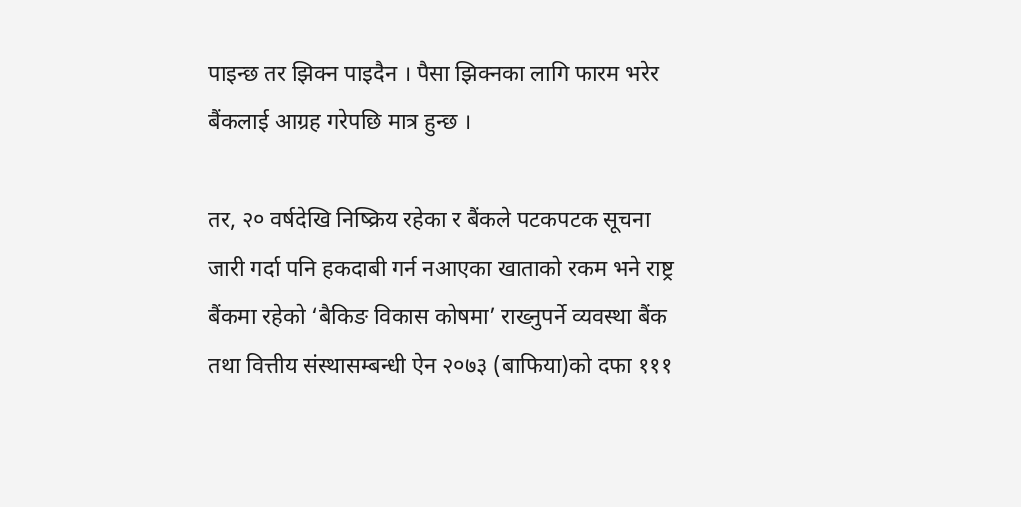पाइन्छ तर झिक्न पाइदैन । पैसा झिक्नका लागि फारम भरेर बैंकलाई आग्रह गरेपछि मात्र हुन्छ ।

तर, २० वर्षदेखि निष्क्रिय रहेका र बैंकले पटकपटक सूचना जारी गर्दा पनि हकदाबी गर्न नआएका खाताको रकम भने राष्ट्र बैंकमा रहेको ‘बैकिङ विकास कोषमा’ राख्नुपर्ने व्यवस्था बैंक तथा वित्तीय संस्थासम्बन्धी ऐन २०७३ (बाफिया)को दफा १११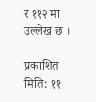र ११२ मा उल्लेख छ ।

प्रकाशित मिति: ११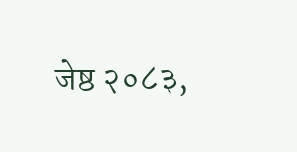जेष्ठ २०८३,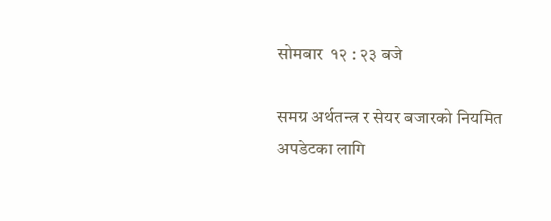सोमबार  १२ : २३ बजे

समग्र अर्थतन्त्र र सेयर बजारको नियमित अपडेटका लागि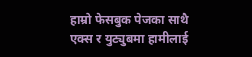हाम्रो फेसबुक पेजका साथै एक्स र युट्युबमा हामीलाई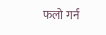फलो गर्न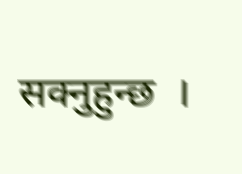सक्नुहुन्छ  ।